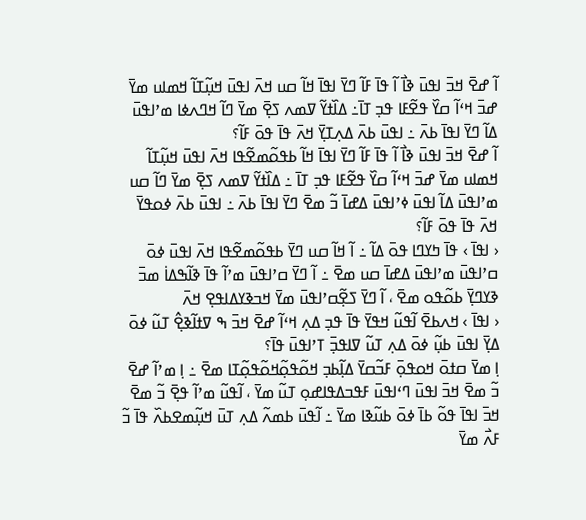ߊ߬ ߝߐ߫ ߞߏ߫ ߊߟߎ߫ ߢߊ߯ ߊ߬ ߟߊ߫ ߓߊ߬ ߣߌ߫ ߊߟߊ߫ ߞߊ߬ ߛߎ ߞߍ߫ ߊߟߎ߫ ߞߎ߲߬ߠߊ߬ ߞߘߊߎ ߘߌ߫ ߝߏ߫ ߞߵߊ߬ ߛߌ߰ ߟߐ߬ߓߊ ߟߏ߲ ߠߊ߫߸ ߡߊ߰ߙߌ߬ ߜߘߍ ߖߐ߲߫ ߘߌ߫ ߣߊ߬ ߞߣߍߦߊ ߘߴߊߟߎ߫ ߡߊ߬ ߣߌ߫ ߊߟߊ߫ ߕߍ߫ ߸ ߊߟߎ߫ ߕߍ߫ ߡߍ߲ߠߌ߲߫ ߞߍ߫ ߟߊ߫ ߟߋ߫ ߓߊ߬؟
ߊ߬ ߝߐ߫ ߞߏ߫ ߊߟߎ߫ ߢߊ߯ ߊ߬ ߟߊ߫ ߓߊ߬ ߣߌ߫ ߊߟߊ߫ ߞߊ߬ ߕߟߋ߬ߘߐ߬ߟߊ ߞߍ߫ ߊߟߎ߫ ߞߎ߲߬ߠߊ߬ ߞߘߊߎ ߘߌ߫ ߝߏ߫ ߞߵߊ߬ ߛߌ߰ ߟߐ߬ߓߊ ߟߏ߲ ߠߊ߫ ߸ ߡߊ߰ߙߌ߬ ߜߘߍ ߖߐ߲߫ ߘߌ߫ ߣߊ߬ ߛߎ ߘߴߊߟߎ߫ ߡߊ߬ ߊߟߎ߫ ߦߴߊߟߎ߫ ߡߝߊ߫ ߏ߬ ߘߐ߫ ߣߌ߫ ߊߟߊ߫ ߕߍ߫ ߸ ߊߟߎ߫ ߕߍ߫ ߦߋߟߌ߫ ߞߍ߫ ߟߊ߫ ߟߋ߫ ߓߊ߬؟
‹ ߊߟߊ߫ › ߟߊ߫ ߤߌߣߊ ߟߋ߫ ߡߊ߬ ߸ ߊ߬ ߞߊ߬ ߛߎ ߣߌ߫ ߕߟߋ߬ߘߐ߬ߟߊ ߞߍ߫ ߊߟߎ߫ ߦߋ߫ ߛߴߊߟߎ߫ ߘߴߊߟߎ߫ ߡߝߊ߫ ߛߎ ߘߐ߫ ߸ ߊ߬ ߣߌ߫ ߛߴߊߟߎ߫ ߘߴߊ߬ ߟߊ߫ ߢߊ߬ߒߡߊ߭ ߘߏ߫ ߢߌߣߌ߲߫ ߕߋ߬ߟߋ ߘߐ߫ ، ߊ߬ ߣߌ߫ ߖߐ߲߬ߛߴߊߟߎ߫ ߘߌ߫ ߞߏߢߌߡߊߟߐ߲ ߞߍ߫
‹ ߊߟߊ߫ › ߞߍߕߐ߫ ߊ߬ߟߎ߬ ߞߟߌ߫ ߟߊ߫ ߟߏ߲ ߡߍ߲ ߞߵߊ߬ ߝߐ߫ ߞߏ߫ ߒ ߜߙߊ߬ߢߐ߲߮ ߠߎ߬ ߦߋ߫ ߡߌ߲߫ ߊߟߎ߫ ߕߎ߲߬ ߦߋ߫ ߡߍ߲ ߠߎ߬ ߜߊߟߏ߲߫ ߠߴߊߟߎ߫ ߟߊ߫؟
ߊ߲ ߘߌ߫ ߛߙߋ߫ ߞߋߟߋ߲߫ ߓߏ߬ߛߌ߫ ߡߊ߲߬ߕߏ߲ ߞߋ߬ߟߋ߲߬ߞߋ߬ߟߋ߲߬ߠߊ ߘߐ߫ ߸ ߊ߲ ߘߴߊ߬ ߝߐ߫ ߏ߬ ߘߐ߫ ߞߏ߫ ߊߟߎ߫ ߣߵߊߟߎ߫ ߓߟߏߡߟߊߝߋ߲ ߠߎ߬ ߘߌ߫ ، ߊ߬ߟߎ߬ ߘߴߊ߬ ߟߐ߲߫ ߏ߬ ߘߐ߫ ߞߏ߫ ߊߟߊ߫ ߟߋ߬ ߕߊ߫ ߦߋ߫ ߕߎ߬ߢߊ ߘߌ߫ ߸ ߊ߬ߟߎ߫ ߕߘߍ߬ ߡߍ߲ ߠߎ߫ ߞߎ߲߬ߘߐߕߍ߰ ߟߊ߫ ߏ߬ ߓߍ߯ ߘߌ߫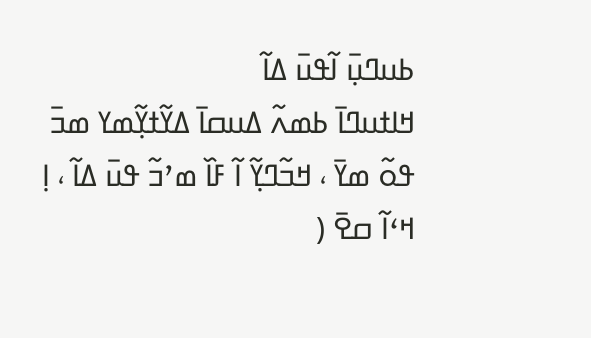ߕߎߣߎ߲߫ ߊ߬ߟߎ߫ ߡߊ߬
ߞߊߙߎߣߊ߫ ߕߘߍ߬ ߡߎߛߊ߫ ߡߌ߬ߙߌ߲߬ߘߌ ߘߏ߫ ߟߋ߬ ߘߌ߫ ، ߞߏ߬ߣߌ߲߬ ߊ߬ ߓߊ߰ ߘߴߏ߬ ߟߎ߫ ߡߊ߬ ، ߊ߲ ߞߵߊ߬ ߛߐ߫ (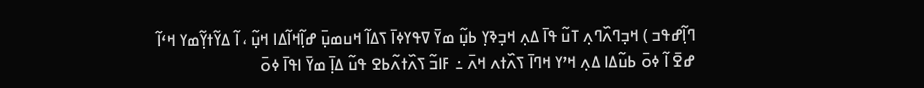ߣߊ߲߬ߝߟߏ ) ߞߏ߲ߣߍ߰ߣߍ߲ ߠߎ߬ ߟߊ߫ ߡߍ߲ ߞߏ߲ߢߌ߲ ߕߎ߲߬ ߘߌ߫ ߜߟߌߦߊ߫ ߖߡߊ߬ ߞߎߘߎ߲߫ ߝߊ߲߬ߞߊ߬ߡߊ ߞߎ߲߬ ، ߊ߬ ߡߌ߬ߙߌ߲߬ߘߌ ߞߵߊ߬ ߝߐ߫ ߊ߬ ߦߋ߫ ߕߎ߬ߡߊ ߡߍ߲ ߞߴߌ ߞߣߊ߫ ߖߍ߰ߙߍ ߞߍ߫ ߸ ߓߊߏ߬ ߖߍ߰ߙߍ߬ߕߐ ߟߎ߬ ߡߊ߲߫ ߘߌ߫ ߊߟߊ߫ ߦߋ߫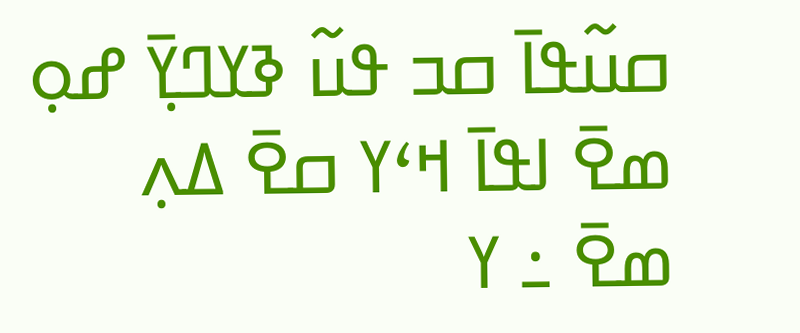ߛߎ߬ߟߊ߫ ߛߏ ߟߎ߬ ߢߌߣߌ߲߫ ߝߋ߲ ߘߐ߫ ߊߟߊ߫ ߞߵߌ ߛߐ߫ ߡߍ߲ ߘߐ߫ ߸ ߌ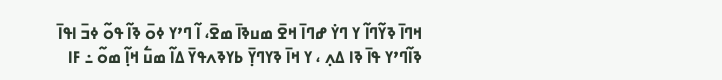ߞߣߊ߫ ߢߌ߬ߣߊ߬ ߌ ߣߌ߭ ߝߣߊ߫ ߞߐ߫ ߘߎߢߊ߫ ߘߐ߫، ߊ߬ ߣߴߌ ߦߋ߫ ߢߊ߬ ߟߋ߬ ߦߏ߫ ߊߟߊ߫ ߢߊ߬ߣߴߌ ߟߊ߫ ߢߊ ߡߍ߲ ، ߌ ߞߊ߫ ߢߌߣߌ߲߫ ߕߌߢߍߟߌ߫ ߡߊ߬ ߘߎ߱ ߞߊ߲߬ ߘߋ߬ ߸ ߓߊ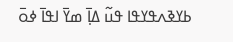ߕߌߢߍߟߌߟߊ ߟߎ߬ ߡߊ߲߫ ߘߌ߫ ߊߟߊ߫ ߦߋ߫